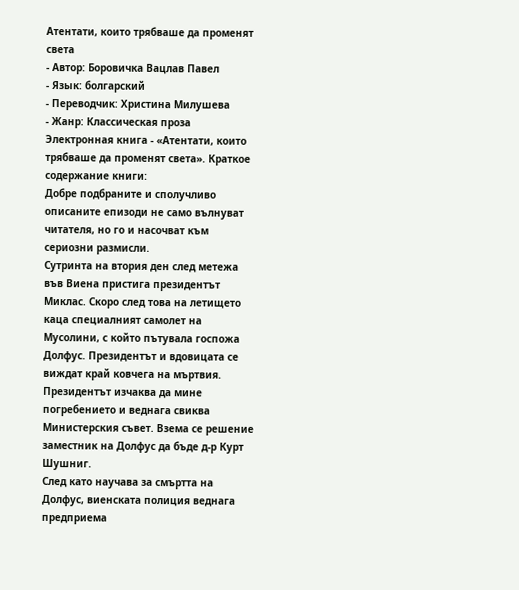Атентати, които трябваше да променят света
- Автор: Боровичка Вацлав Павел
- Язык: болгарский
- Переводчик: Христина Милушева
- Жанр: Классическая проза
Электронная книга - «Атентати, които трябваше да променят света». Краткое содержание книги:
Добре подбраните и сполучливо описаните епизоди не само вълнуват читателя, но го и насочват към сериозни размисли.
Сутринта на втория ден след метежа във Виена пристига президентът Миклас. Скоро след това на летището каца специалният самолет на Мусолини, с който пътувала госпожа Долфус. Президентът и вдовицата се виждат край ковчега на мъртвия. Президентът изчаква да мине погребението и веднага свиква Министерския съвет. Взема се решение заместник на Долфус да бъде д-р Курт Шушниг.
След като научава за смъртта на Долфус, виенската полиция веднага предприема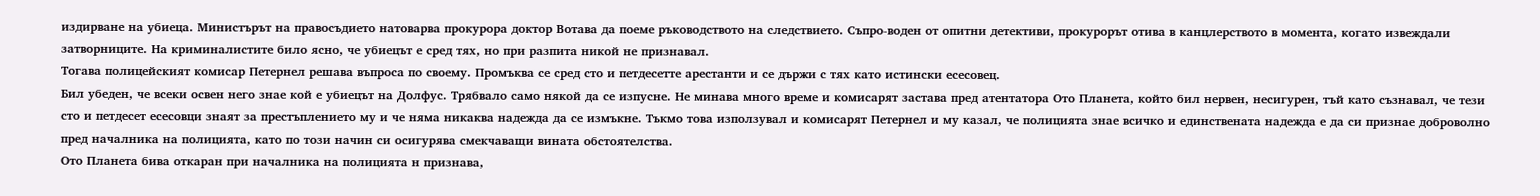издирване на убиеца. Министърът на правосъдието натоварва прокурора доктор Вотава да поеме ръководството на следствието. Съпро-воден от опитни детективи, прокурорът отива в канцлерството в момента, когато извеждали затворниците. На криминалистите било ясно, че убиецът е сред тях, но при разпита никой не признавал.
Тогава полицейският комисар Петернел решава въпроса по своему. Промъква се сред сто и петдесетте арестанти и се държи с тях като истински есесовец.
Бил убеден, че всеки освен него знае кой е убиецът на Долфус. Трябвало само някой да се изпусне. Не минава много време и комисарят застава пред атентатора Ото Планета, който бил нервен, несигурен, тъй като съзнавал, че тези сто и петдесет есесовци знаят за престъплението му и че няма никаква надежда да се измъкне. Тъкмо това използувал и комисарят Петернел и му казал, че полицията знае всичко и единствената надежда е да си признае доброволно пред началника на полицията, като по този начин си осигурява смекчаващи вината обстоятелства.
Ото Планета бива откаран при началника на полицията н признава,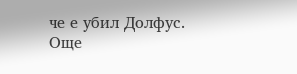че е убил Долфус. Още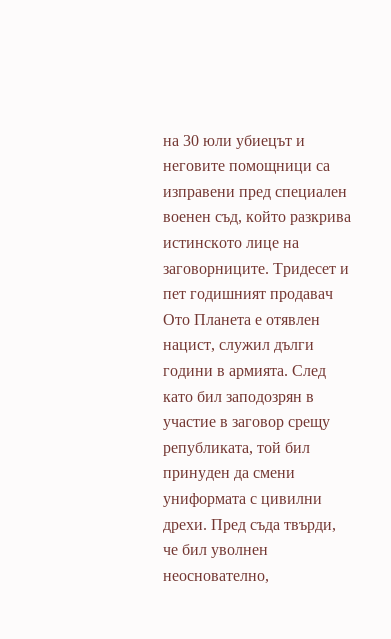на 30 юли убиецът и неговите помощници са изправени пред специален военен съд, който разкрива истинското лице на заговорниците. Тридесет и пет годишният продавач Ото Планета е отявлен нацист, служил дълги години в армията. След като бил заподозрян в участие в заговор срещу републиката, той бил принуден да смени униформата с цивилни дрехи. Пред съда твърди, че бил уволнен неоснователно,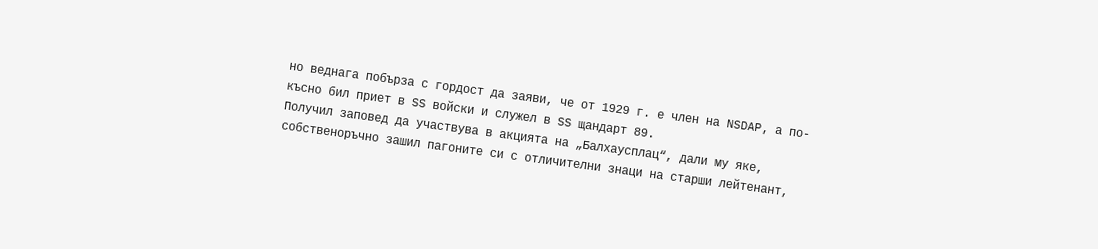но веднага побърза с гордост да заяви, че от 1929 г. е член на NSDAP, а по-късно бил приет в SS войски и служел в SS щандарт 89.
Получил заповед да участвува в акцията на „Балхаусплац“, дали му яке, собственоръчно зашил пагоните си с отличителни знаци на старши лейтенант,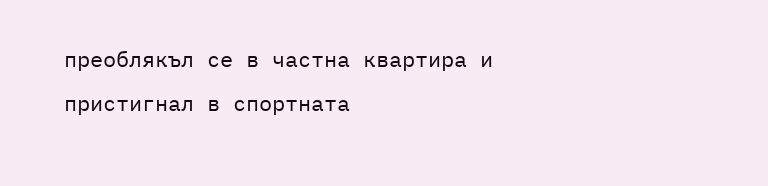преоблякъл се в частна квартира и пристигнал в спортната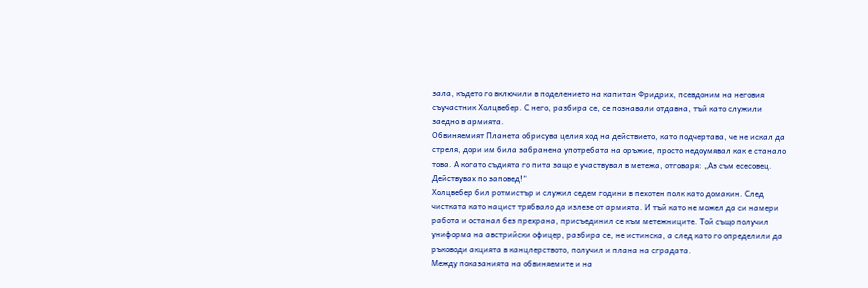зала, където го включили в поделението на капитан Фридрих, псевдоним на неговия съучастник Холцвебер. С него, разбира се, се познавали отдавна, тъй като служили заедно в армията.
Обвиняемият Планета обрисува целия ход на действието, като подчертава, че не искал да стреля, дори им била забранена употребата на оръжие, просто недоумявал как е станало това. А когато съдията го пита защо е участвувал в метежа, отговаря: „Аз съм есесовец. Действувах по заповед!“
Холцвебер бил ротмистър и служил седем години в пехотен полк като домакин. След чистката като нацист трябвало да излезе от армията. И тъй като не можел да си намери работа и останал без прехрана, присъединил се към метежниците. Той също получил униформа на австрийски офицер, разбира се, не истинска, а след като го определили да ръководи акцията в канцлерството, получил и плана на сградата.
Между показанията на обвиняемите и на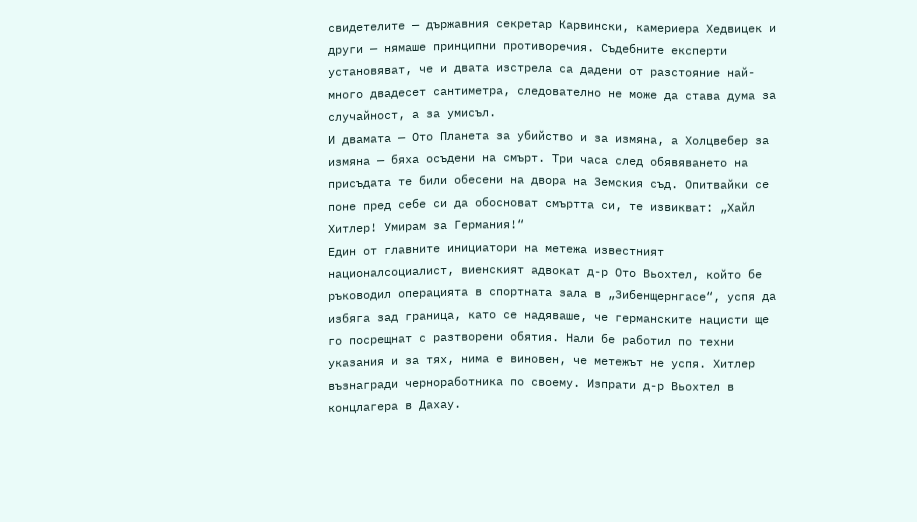свидетелите — държавния секретар Карвински, камериера Хедвицек и други — нямаше принципни противоречия. Съдебните експерти установяват, че и двата изстрела са дадени от разстояние най-много двадесет сантиметра, следователно не може да става дума за случайност, а за умисъл.
И двамата — Ото Планета за убийство и за измяна, а Холцвебер за измяна — бяха осъдени на смърт. Три часа след обявяването на присъдата те били обесени на двора на Земския съд. Опитвайки се поне пред себе си да обосноват смъртта си, те извикват: „Хайл Хитлер! Умирам за Германия!“
Един от главните инициатори на метежа известният националсоциалист, виенският адвокат д-р Ото Вьохтел, който бе ръководил операцията в спортната зала в „Зибенщернгасе“, успя да избяга зад граница, като се надяваше, че германските нацисти ще го посрещнат с разтворени обятия. Нали бе работил по техни указания и за тях, нима е виновен, че метежът не успя. Хитлер възнагради черноработника по своему. Изпрати д-р Вьохтел в концлагера в Дахау.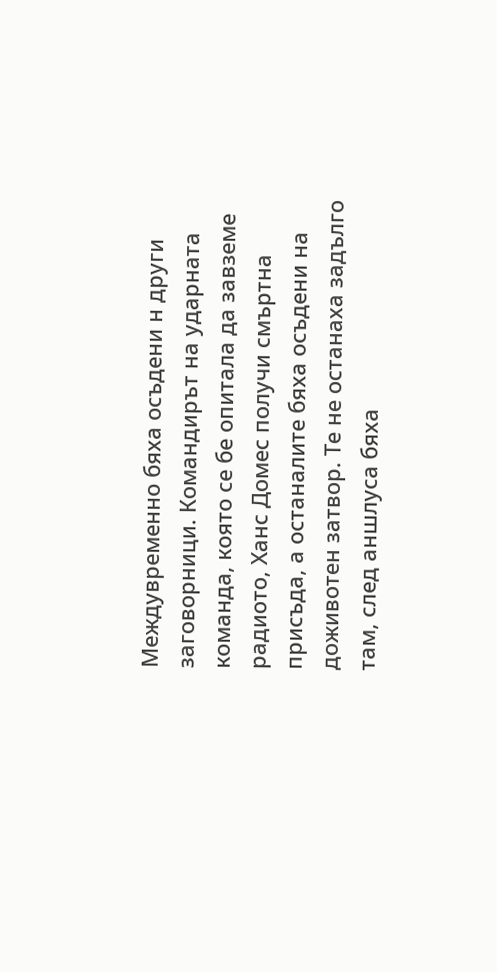Междувременно бяха осъдени н други заговорници. Командирът на ударната команда, която се бе опитала да завземе радиото, Ханс Домес получи смъртна присъда, а останалите бяха осъдени на доживотен затвор. Те не останаха задълго там, след аншлуса бяха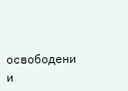освободени и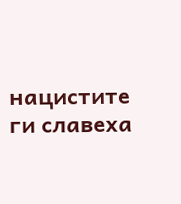нацистите ги славеха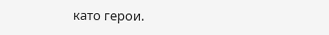като герои.